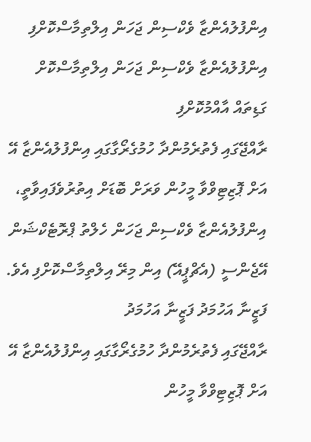އިންފުލުއެންޒާ ވެކްސިން ޖަހަން އިލްތިމާސްކޮށްފި
އިންފުލުއެންޒާ ވެކްސިން ޖަހަން އިލްތިމާސްކޮށް ގަޑިތައް އާއްމުކޮށްފި
ރާއްޖޭގައި ފެތުރެމުންދާ ހުމުގެރޯގާގައި އިންފުލުއެންޒާ އޭ އަށް ޕޮޒިޓިވްވާ މީހުން ވަރަށް ބޮޑަށް އިތުރުވެފައިވާތީ، އިންފުލުއެންޒާ ވެކްސިން ޖަހަން ހެލްތު ޕްރޮޓެކްޝަން އޭޖެންސީ (އެޗްޕީއޭ) އިން މިރޭ އިލްތިމާސްކޮށްފި އެވެ.
ފަޒީނާ އަހުމަދު ފަޒީނާ އަހުމަދު
ރާއްޖޭގައި ފެތުރެމުންދާ ހުމުގެރޯގާގައި އިންފުލުއެންޒާ އޭ އަށް ޕޮޒިޓިވްވާ މީހުން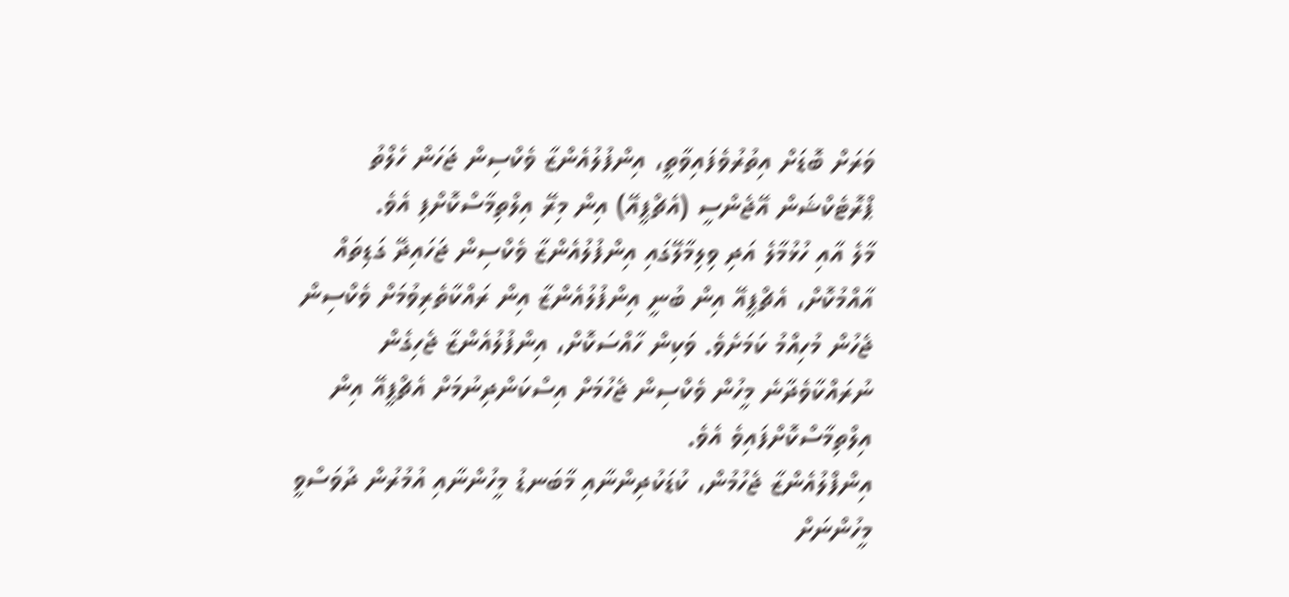ވަރަށް ބޮޑަށް އިތުރުވެފައިވާތީ، އިންފުލުއެންޒާ ވެކްސިން ޖަހަން ހެލްތު ޕްރޮޓެކްޝަން އޭޖެންސީ (އެޗްޕީއޭ) އިން މިރޭ އިލްތިމާސްކޮށްފި އެވެ.
މާލެ އާއި ހުޅުމާލެ އަދި ވިލިމާލޭގައި އިންފުލުއެންޒާ ވެކްސިން ޖަހައިދޭ ގަޑިތައް އާއްމުކޮށް، އެޗްޕީއޭ އިން ބުނީ އިންފުލުއެންޒާ އިން ރައްކާތެރިވުމަށް ވެކްސިން ޖެހުން މުހިއްމު ކަމަށެވެ. ވަކިން ހާއްސަކޮށް، އިންފުލުއެންޒާ ޖެހިގެން ނުރައްކާވެދާނެ މީހުން ވެކްސިން ޖެހުމަށް އިސްކަންދިނުމަށް އެޗްޕީއޭ އިން އިލްތިމާސްކޮށްފައިވެ އެވެ.
އިންފްލުއެންޒާ ޖެހުމުން، ކުޑަކުދިންނާއި މާބަނޑު މީހުންނާއި އުމުރުން ދުވަސްވީ މީހުންނަށް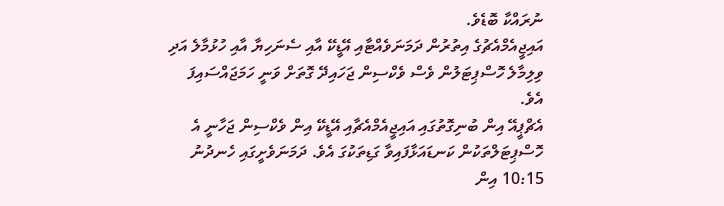ނުރައްކާ ބޮޑެވެ.
އައިޖީއެމްއެޗުގެ އިތުރުން ދަމަނަވެއްޓާއި އޭޑީކޭ އާއި ސެނަހިޔާ އާއި ހުޅުމާލެ އަދި ވިލިމާލެ ހޮސްޕިޓަލުން ވެސް ވެކްސިން ޖަހައިދޭ ގޮތަށް ވަނީ ހަމަޖައްސައިފަ އެވެ.
އެޗްޕީއޭ އިން ބުނިގޮތުގައި އައިޖީއެމްއެޗާއި އޭޑީކޭ އިން ވެކްސިން ޖަހާނީ އެ ހޮސްޕިޓަލްތަކުން ކަނޑައަޅާފައިވާ ގަޑިތަކުގަ އެވެ. ދަމަނަވެށީގައި ހެނދުނު 10:15 އިން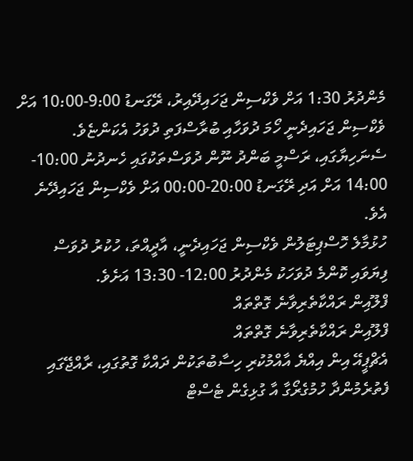މެންދުރު 1:30 އަށް ވެކްސިން ޖަހައިދޭއިރު، ރޭގަނޑު 9:00-10:00 އަށް ވެކްސިން ޖަހައިދެނީ ހޯމަ ދުވަހާއި ބުރާސްފަތި ދުވަހު އެކަންޏެވެ.
ސެނަހިޔާގައި، ރަސްމީ ބަންދު ނޫން ދުވަސްތަކުގައި ހެނދުނު 10:00- 14:00 އަށް އަދި ރޭގަނޑު 20:00-00:00 އަށް ވެކްސިން ޖަހައިދޭނެ އެވެ.
ހުޅުމާލެ ހޮސްޕިޓަލުން ވެކްސިން ޖަހައިދެނީ، އާދީއްތަ، ހުކުރު ދުވަސް ފިޔަވައި ކޮންމެ ދުވަހަކު މެންދުރު 12:00- 13:30 އަށެވެ.
ފްލޫއިން ރައްކާތެރިވާނެ ގޮތްތައް
ފްލޫއިން ރައްކާތެރިވާނެ ގޮތްތައް
އެޗްޕީއޭ އިން އިއްޔެ އާއްމުކުރި ހިސާބުތަކުން ދައްކާ ގޮތުގައި، ރާއްޖޭގައި ފެތުރެމުންދާ ހުމުގެރޯގާ އާ ގުޅިގެން ޓެސްޓް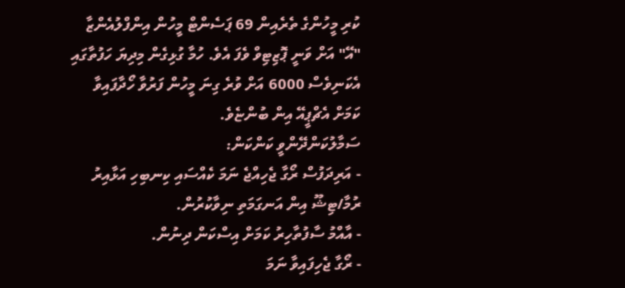ކުރި މީހުންގެ ތެރެއިން 69 ޕަސެންޓް މީހުން އިންފްލުއެންޒާ "އޭ" އަށް ވަނީ ޕޮޒިޓިވް ވެފަ އެވެ. ހުމާ ގުޅިގެން މިދިޔަ ހަފުތާގައި އެކަނިވެސް 6000 އަށް ވުރެ ގިނަ މީހުން ފަރުވާ ހޯދާފައިވާ ކަމަށް އެޗްޕީއޭ އިން ބުންޏެވެ.
ސަމާލުކަންދޭންވީ ކަންކަން:
- އަރިދަފުސް ރޯގާ ޖެހިއްޖެ ނަމަ ކެއްސައި ކިނބިހި އަޅާއިރު ރުމާ/ޓިޝޫ އިން އަނގަމަތި ނިވާކުރުން.
- އާއްމު ސާފުތާހިރު ކަމަށް އިސްކަން ދިނުން.
- ރޯގާ ޖެހިފައިވާ ނަމަ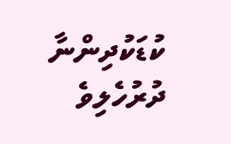ކުޑަކުދިންނާ ދުރުހެލިވެ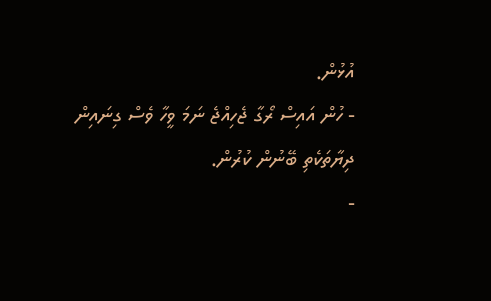އުޅުން.
- ހުން އައިސް ރޯގާ ޖެހިއްޖެ ނަމަ ވީހާ ވެސް ގިނައިން ދިޔާތަކެތި ބޭނުން ކުރުން.
-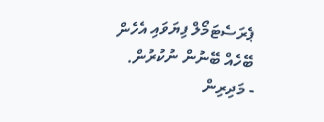ޕެރަސެޓަމޯލް ފިޔަވައި އެހެން ބޭހެއް ބޭނުން ނުކުރުން.
- މަދިރިން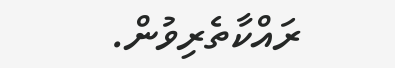ރައްކާތެރިވުން.